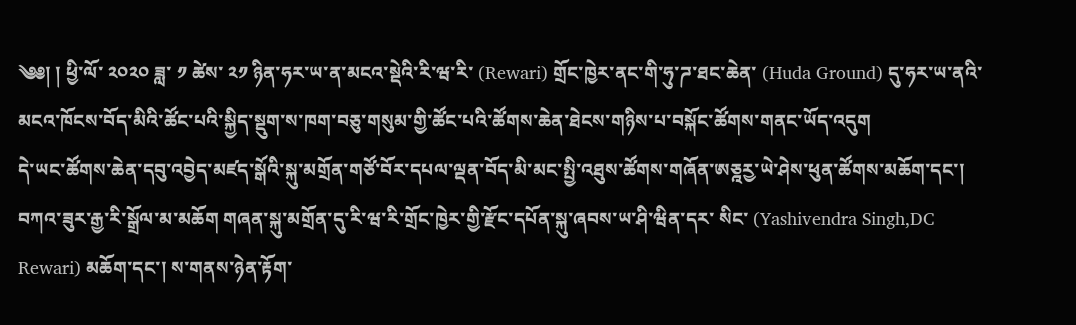༄༅། ། ཕྱི་ལོ་ ༢༠༢༠ ཟླ་ ༡ ཚེས་ ༢༡ ཉིན་ཧར་ཡ་ན་མངའ་སྡེའི་རི་ཝ་རི་ (Rewari) གྲོང་ཁྱེར་ནང་གི་ཧུ་ཌ་ཐང་ཆེན་ (Huda Ground) དུ་ཧར་ཡ་ནའི་མངའ་ཁོངས་བོད་མིའི་ཚོང་པའི་སྐྱིད་སྡུག་ས་ཁག་བཅུ་གསུམ་གྱི་ཚོང་པའི་ཚོགས་ཆེན་ཐེངས་གཉིས་པ་བསྐོང་ཚོགས་གནང་ཡོད་འདུག
དེ་ཡང་ཚོགས་ཆེན་དབུ་འབྱེད་མཛད་སྒོའི་སྐུ་མགྲོན་གཙོ་བོར་དཔལ་ལྡན་བོད་མི་མང་སྤྱི་འཐུས་ཚོགས་གཞོན་ཨཅྰརྱ་ཡེ་ཤེས་ཕུན་ཚོགས་མཆོག་དང་། བཀའ་ཟུར་རྒྱ་རི་སྒྲོལ་མ་མཆོག གཞན་སྐུ་མགྲོན་དུ་རི་ཝ་རི་གྲོང་ཁྱེར་གྱི་རྫོང་དཔོན་སྐུ་ཞབས་ཡ་ཤི་ཝིན་དར་ སིང་ (Yashivendra Singh,DC Rewari) མཆོག་དང་། ས་གནས་ཉེན་རྟོག་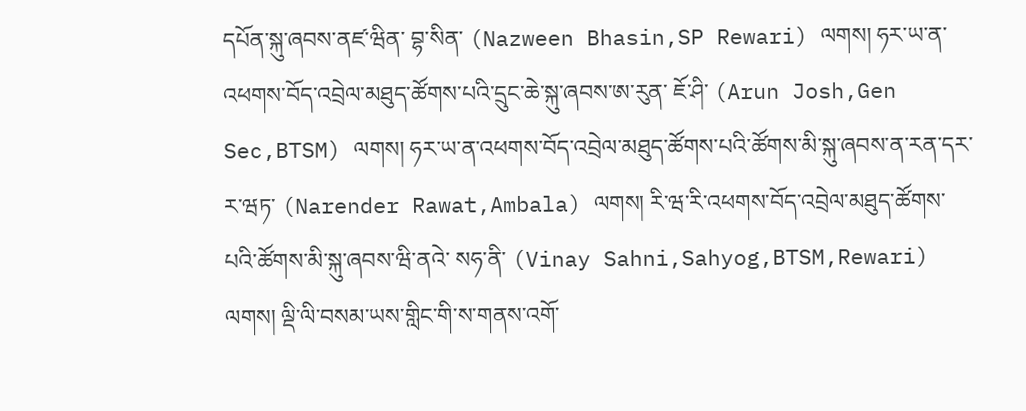དཔོན་སྐུ་ཞབས་ནཛ་ཝིན་ བྷ་སིན་ (Nazween Bhasin,SP Rewari) ལགས། ཧར་ཡ་ན་འཕགས་བོད་འབྲེལ་མཐུད་ཚོགས་པའི་དྲུང་ཆེ་སྐུ་ཞབས་ཨ་རུན་ ཇོ་ཤི་ (Arun Josh,Gen Sec,BTSM) ལགས། ཧར་ཡ་ན་འཕགས་བོད་འབྲེལ་མཐུད་ཚོགས་པའི་ཚོགས་མི་སྐུ་ཞབས་ན་རན་དར་ ར་ཝཏ་ (Narender Rawat,Ambala) ལགས། རི་ཝ་རི་འཕགས་བོད་འབྲེལ་མཐུད་ཚོགས་པའི་ཚོགས་མི་སྐུ་ཞབས་ཝི་ནའེ་ སཧ་ནི་ (Vinay Sahni,Sahyog,BTSM,Rewari) ལགས། ལྡི་ལི་བསམ་ཡས་གླིང་གི་ས་གནས་འགོ་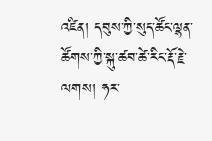འཛིན། དབུས་ཀྱི་སུད་ཚོང་ལྷན་ཚོགས་ཀྱི་སྐུ་ཚབ་ཚེ་རིང་རྡོ་རྗེ་ལགས། ཧར་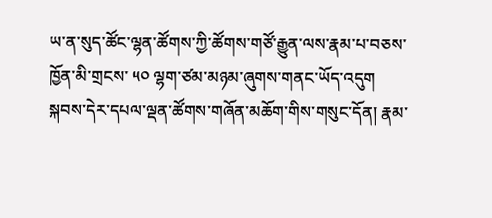ཡ་ན་སུད་ཚོང་ལྷན་ཚོགས་ཀྱི་ཚོགས་གཙོ་རྒྱུན་ལས་རྣམ་པ་བཅས་ཁྱོན་མི་གྲངས་ ༥༠ ལྷག་ཙམ་མཉམ་ཞུགས་གནང་ཡོད་འདུག
སྐབས་དེར་དཔལ་ལྡན་ཚོགས་གཞོན་མཆོག་གིས་གསུང་དོན། རྣམ་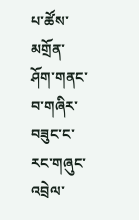པ་ཚོས་མགྲོན་ཤོག་གནང་བ་གཞིར་བཟུང་ང་རང་གཞུང་འབྲེལ་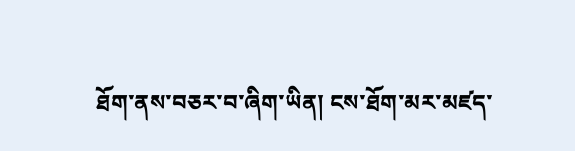ཐོག་ནས་བཅར་བ་ཞིག་ཡིན། ངས་ཐོག་མར་མཛད་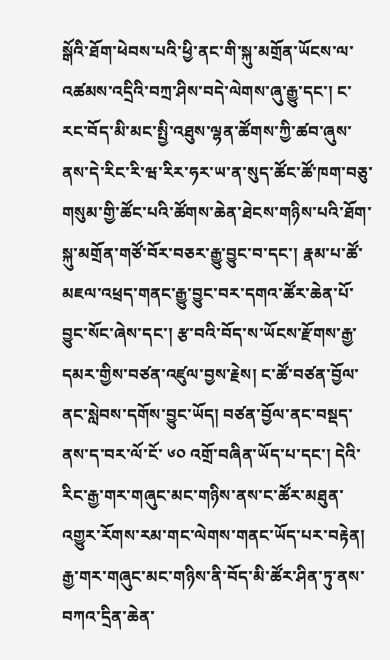སྒོའི་ཐོག་ཕེབས་པའི་ཕྱི་ནང་གི་སྐུ་མགྲོན་ཡོངས་ལ་འཚམས་འདྲིའི་བཀྲ་ཤིས་བདེ་ལེགས་ཞུ་རྒྱུ་དང་། ང་རང་བོད་མི་མང་སྤྱི་འཐུས་ལྷན་ཚོགས་ཀྱི་ཚབ་ཞུས་ནས་དེ་རིང་རི་ཝ་རིར་ཧར་ཡ་ན་སུད་ཚོང་ཚོ་ཁག་བཅུ་གསུམ་གྱི་ཚོང་པའི་ཚོགས་ཆེན་ཐེངས་གཉིས་པའི་ཐོག་སྐུ་མགྲོན་གཙོ་བོར་བཅར་རྒྱུ་བྱུང་བ་དང་། རྣམ་པ་ཚོ་མཇལ་འཕྲད་གནང་རྒྱུ་བྱུང་བར་དགའ་ཚོར་ཆེན་པོ་བྱུང་སོང་ཞེས་དང་། རྩ་བའི་བོད་ས་ཡོངས་རྫོགས་རྒྱ་དམར་གྱིས་བཙན་འཛུལ་བྱས་རྗེས། ང་ཚོ་བཙན་བྱོལ་ནང་སླེབས་དགོས་བྱུང་ཡོད། བཙན་བྱོལ་ནང་བསྡད་ནས་ད་བར་ལོ་ངོ་ ༦༠ འགྲོ་བཞིན་ཡོད་པ་དང་། དེའི་རིང་རྒྱ་གར་གཞུང་མང་གཉིས་ནས་ང་ཚོར་མཐུན་འགྱུར་རོགས་རམ་གང་ལེགས་གནང་ཡོད་པར་བརྟེན། རྒྱ་གར་གཞུང་མང་གཉིས་ནི་བོད་མི་ཚོར་ཤིན་ཏུ་ནས་བཀའ་དྲིན་ཆེན་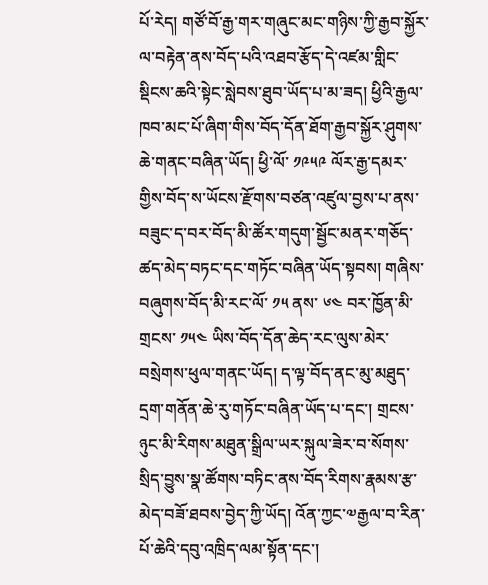པོ་རེད། གཙོ་བོ་རྒྱ་གར་གཞུང་མང་གཉིས་ཀྱི་རྒྱབ་སྐྱོར་ལ་བརྟེན་ནས་བོད་པའི་འཐབ་རྩོད་དེ་འཛམ་གླིང་སྡིངས་ཆའི་སྟེང་སླེབས་ཐུབ་ཡོད་པ་མ་ཟད། ཕྱིའི་རྒྱལ་ཁབ་མང་པོ་ཞིག་གིས་བོད་དོན་ཐོག་རྒྱབ་སྐྱོར་ཤུགས་ཆེ་གནང་བཞིན་ཡོད། ཕྱི་ལོ་ ༡༩༥༩ ལོར་རྒྱ་དམར་གྱིས་བོད་ས་ཡོངས་རྫོགས་བཙན་འཛུལ་བྱས་པ་ནས་བཟུང་ད་བར་བོད་མི་ཚོར་གདུག་སྦྱོང་མནར་གཅོད་ཚད་མེད་བཏང་དང་གཏོང་བཞིན་ཡོད་སྟབས། གཞིས་བཞུགས་བོད་མི་རང་ལོ་ ༡༥ ནས་ ༦༤ བར་ཁྱོན་མི་གྲངས་ ༡༥༤ ཡིས་བོད་དོན་ཆེད་རང་ལུས་མེར་བསྲེགས་ཕུལ་གནང་ཡོད། ད་ལྟ་བོད་ནང་མུ་མཐུད་དྲག་གནོན་ཆེ་རུ་གཏོང་བཞིན་ཡོད་པ་དང་། གྲངས་ཉུང་མི་རིགས་མཐུན་སྒྲིལ་ཡར་སྐུལ་ཟེར་བ་སོགས་སྲིད་བྱུས་སྣ་ཚོགས་བཏིང་ནས་བོད་རིགས་རྣམས་རྩ་མེད་བཟོ་ཐབས་བྱེད་ཀྱི་ཡོད། འོན་ཀྱང་༧རྒྱལ་བ་རིན་པོ་ཆེའི་དབུ་འཁྲིད་ལམ་སྟོན་དང་།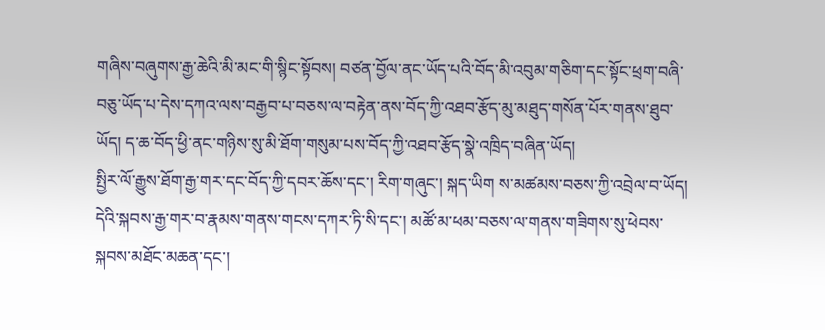གཞིས་བཞུགས་རྒྱ་ཆེའི་མི་མང་གི་སྙིང་སྟོབས། བཙན་བྱོལ་ནང་ཡོད་པའི་བོད་མི་འབུམ་གཅིག་དང་སྟོང་ཕྲག་བཞི་བཅུ་ཡོད་པ་དེས་དཀའ་ལས་བརྒྱབ་པ་བཅས་ལ་བརྟེན་ནས་བོད་ཀྱི་འཐབ་རྩོད་མུ་མཐུད་གསོན་པོར་གནས་ཐུབ་ཡོད། ད་ཆ་བོད་ཕྱི་ནང་གཉིས་སུ་མི་ཐོག་གསུམ་པས་བོད་ཀྱི་འཐབ་རྩོད་སྣེ་འཁྲིད་བཞིན་ཡོད།
སྤྱིར་ལོ་རྒྱུས་ཐོག་རྒྱ་གར་དང་བོད་ཀྱི་དབར་ཆོས་དང་། རིག་གཞུང་། སྐད་ཡིག ས་མཚམས་བཅས་ཀྱི་འབྲེལ་བ་ཡོད། དེའི་སྐབས་རྒྱ་གར་བ་རྣམས་གནས་གངས་དཀར་ཏི་སི་དང་། མཚོ་མ་ཕམ་བཅས་ལ་གནས་གཟིགས་སུ་ཕེབས་སྐབས་མཐོང་མཆན་དང་།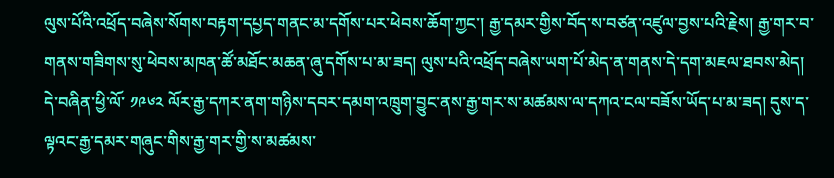ལུས་པོའི་འཕྲོད་བཞེས་སོགས་བརྟག་དཔྱད་གནང་མ་དགོས་པར་ཕེབས་ཆོག་ཀྱང་། རྒྱ་དམར་གྱིས་བོད་ས་བཙན་འཛུལ་བྱས་པའི་རྗེས། རྒྱ་གར་བ་གནས་གཟིགས་སུ་ཕེབས་མཁན་ཚོ་མཐོང་མཆན་ཞུ་དགོས་པ་མ་ཟད། ལུས་པའི་འཕྲོད་བཞེས་ཡག་པོ་མེད་ན་གནས་དེ་དག་མཇལ་ཐབས་མེད། དེ་བཞིན་ཕྱི་ལོ་ ༡༩༦༢ ལོར་རྒྱ་དཀར་ནག་གཉིས་དབར་དམག་འཁྲུག་བྱུང་ནས་རྒྱ་གར་ས་མཚམས་ལ་དཀའ་ངལ་བཟོས་ཡོད་པ་མ་ཟད། དུས་ད་ལྟའང་རྒྱ་དམར་གཞུང་གིས་རྒྱ་གར་གྱི་ས་མཚམས་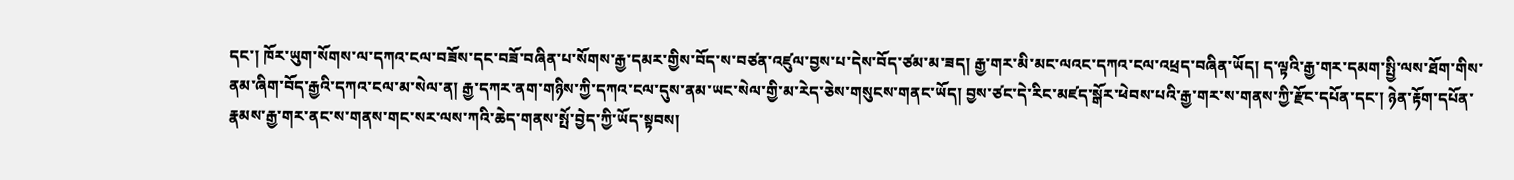དང་། ཁོར་ཡུག་སོགས་ལ་དཀའ་ངལ་བཟོས་དང་བཟོ་བཞིན་པ་སོགས་རྒྱ་དམར་གྱིས་བོད་ས་བཙན་འཛུལ་བྱས་པ་དེས་བོད་ཙམ་མ་ཟད། རྒྱ་གར་མི་མང་ལའང་དཀའ་ངལ་འཕྲད་བཞིན་ཡོད། ད་ལྟའི་རྒྱ་གར་དམག་སྤྱི་ལས་ཐོག་གིས་ནམ་ཞིག་བོད་རྒྱའི་དཀའ་ངལ་མ་སེལ་ན། རྒྱ་དཀར་ནག་གཉིས་ཀྱི་དཀའ་ངལ་དུས་ནམ་ཡང་སེལ་གྱི་མ་རེད་ཅེས་གསུངས་གནང་ཡོད། བྱས་ཙང་དེ་རིང་མཛད་སྒོར་ཕེབས་པའི་རྒྱ་གར་ས་གནས་ཀྱི་རྫོང་དཔོན་དང་། ཉེན་རྟོག་དཔོན་རྣམས་རྒྱ་གར་ནང་ས་གནས་གང་སར་ལས་ཀའི་ཆེད་གནས་སྤོ་བྱེད་ཀྱི་ཡོད་སྟབས།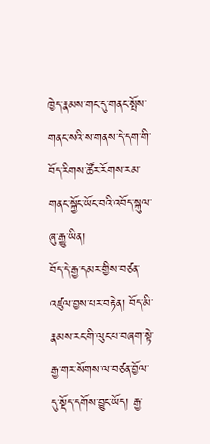ཁྱེད་རྣམས་གང་དུ་གནང་སྤོས་གནང་སའི་ས་གནས་དེ་དག་གི་བོད་རིགས་ཚོར་རོགས་རམ་གནང་སྐྱོང་ཡོང་བའི་འབོད་སྐུལ་ཞུ་རྒྱུ་ཡིན།
བོད་དེ་རྒྱ་དམར་གྱིས་བཙན་འཛུལ་བྱས་པར་བརྟེན། བོད་མི་རྣམས་རང་གི་ལུང་པ་བཞག་སྟེ་རྒྱ་གར་སོགས་ལ་བཙན་བྱོལ་དུ་སྡོད་དགོས་བྱུང་ཡོད། རྒྱ་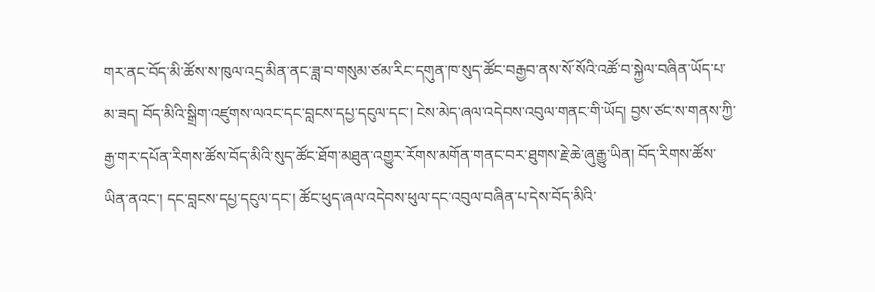གར་ནང་བོད་མི་ཚོས་ས་ཁུལ་འདྲ་མིན་ནང་ཟླ་བ་གསུམ་ཙམ་རིང་དགུན་ཁ་སུད་ཚོང་བརྒྱབ་ནས་སོ་སོའི་འཚོ་བ་སྐྱེལ་བཞིན་ཡོད་པ་མ་ཟད། བོད་མིའི་སྒྲིག་འཛུགས་ལའང་དང་བླངས་དཔྱ་དངུལ་དང་། ངེས་མེད་ཞལ་འདེབས་འབུལ་གནང་གི་ཡོད། བྱས་ཙང་ས་གནས་ཀྱི་རྒྱ་གར་དཔོན་རིགས་ཚོས་བོད་མིའི་སུད་ཚོང་ཐོག་མཐུན་འགྱུར་རོགས་མགོན་གནང་བར་ཐུགས་རྗེ་ཆེ་ཞུ་རྒྱུ་ཡིན། བོད་རིགས་ཚོས་ཡིན་ནའང་། དང་བླངས་དཔྱ་དངུལ་དང་། ཚོང་ཕུད་ཞལ་འདེབས་ཕུལ་དང་འབུལ་བཞིན་པ་དེས་བོད་མིའི་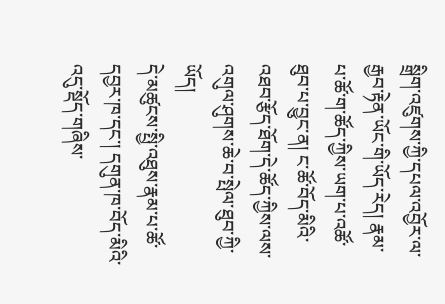སྒྲིག་འཛུགས་ཀྱི་དཔལ་འབྱོར་ལ་རྒྱབ་རྟེན་ཡོང་གི་ཡོད་རེད། རྣམ་པ་ཚོ་ག་ཚོད་ཀྱིས་ཡག་པ་འཚོ་ཐུབ་པ་བྱུང་ན། ང་ཚོ་བོད་མིའི་འཐབ་རྩོད་ཐོག་དེ་ཚོད་ཀྱིས་ལས་འགུལ་ཤུགས་ཆེ་བ་སྤེལ་ཐུབ་ཀྱི་ཡོད།
དེ་མཚུངས་སྤྱི་འཐུས་རྣམ་པ་ཚོ་དབྱར་ཁ་དང་། དགུན་ཁ་བོད་མིའི་འདུ་སྡོད་གཞིས་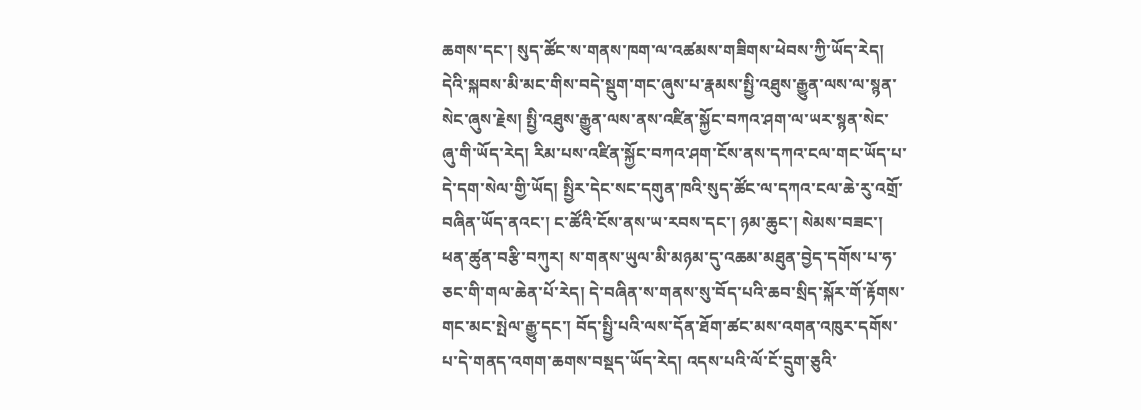ཆགས་དང་། སུད་ཚོང་ས་གནས་ཁག་ལ་འཚམས་གཟིགས་ཕེབས་ཀྱི་ཡོད་རེད། དེའི་སྐབས་མི་མང་གིས་བདེ་སྡུག་གང་ཞུས་པ་རྣམས་སྤྱི་འཐུས་རྒྱུན་ལས་ལ་སྙན་སེང་ཞུས་རྗེས། སྤྱི་འཐུས་རྒྱུན་ལས་ནས་འཛིན་སྐྱོང་བཀའ་ཤག་ལ་ཡར་སྙན་སེང་ཞུ་གི་ཡོད་རེད། རིམ་པས་འཛིན་སྐྱོང་བཀའ་ཤག་ངོས་ནས་དཀའ་ངལ་གང་ཡོད་པ་དེ་དག་སེལ་གྱི་ཡོད། སྤྱིར་དེང་སང་དགུན་ཁའི་སུད་ཚོང་ལ་དཀའ་ངལ་ཆེ་རུ་འགྲོ་བཞིན་ཡོད་ནའང་། ང་ཚོའི་ངོས་ནས་ཡ་རབས་དང་། ཉམ་ཆུང་། སེམས་བཟང་། ཕན་ཚུན་བརྩི་བཀུར། ས་གནས་ཡུལ་མི་མཉམ་དུ་འཆམ་མཐུན་བྱེད་དགོས་པ་ཧ་ཅང་གི་གལ་ཆེན་པོ་རེད། དེ་བཞིན་ས་གནས་སུ་བོད་པའི་ཆབ་སྲིད་སྐོར་གོ་རྟོགས་གང་མང་སྤེལ་རྒྱུ་དང་། བོད་སྤྱི་པའི་ལས་དོན་ཐོག་ཚང་མས་འགན་འཁུར་དགོས་པ་དེ་གནད་འགག་ཆགས་བསྡད་ཡོད་རེད། འདས་པའི་ལོ་ངོ་དྲུག་ཅུའི་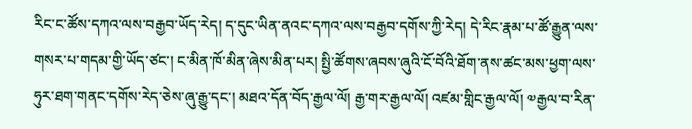རིང་ང་ཚོས་དཀའ་ལས་བརྒྱབ་ཡོད་རེད། ད་དུང་ཡིན་ནའང་དཀའ་ལས་བརྒྱབ་དགོས་ཀྱི་རེད། དེ་རིང་རྣམ་པ་ཚོ་རྒྱུན་ལས་གསར་པ་གདམ་གྱི་ཡོད་ཙང་། ང་མིན་ཁོ་མིན་ཞེས་མིན་པར། སྤྱི་ཚོགས་ཞབས་ཞུའི་ངོ་བོའི་ཐོག་ནས་ཚང་མས་ཕྱག་ལས་ཧུར་ཐག་གནང་དགོས་རེད་ཅེས་ཞུ་རྒྱུ་དང་། མཐའ་དོན་བོད་རྒྱལ་ལོ། རྒྱ་གར་རྒྱལ་ལོ། འཛམ་གླིང་རྒྱལ་ལོ། ༧རྒྱལ་བ་རིན་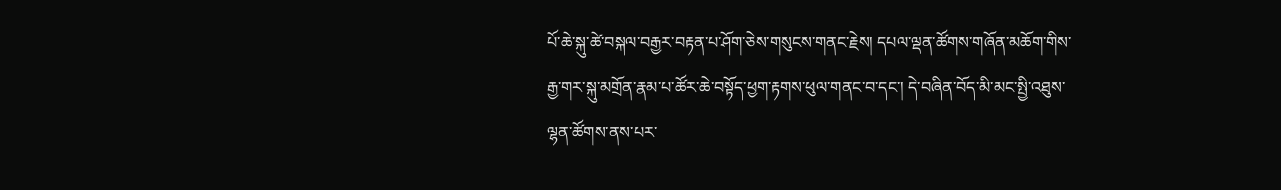པོ་ཆེ་སྐུ་ཚེ་བསྐལ་བརྒྱར་བརྟན་པ་ཤོག་ཅེས་གསུངས་གནང་རྗེས། དཔལ་ལྡན་ཚོགས་གཞོན་མཆོག་གིས་རྒྱ་གར་སྐུ་མགྲོན་རྣམ་པ་ཚོར་ཆེ་བསྟོད་ཕྱག་རྟགས་ཕུལ་གནང་བ་དང་། དེ་བཞིན་བོད་མི་མང་སྤྱི་འཐུས་ལྷན་ཚོགས་ནས་པར་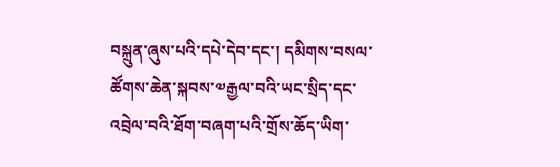བསྐྲུན་ཞུས་པའི་དཔེ་དེབ་དང་། དམིགས་བསལ་ཚོགས་ཆེན་སྐབས་༧རྒྱལ་བའི་ཡང་སྲིད་དང་འབྲེལ་བའི་ཐོག་བཞག་པའི་གྲོས་ཆོད་ཡིག་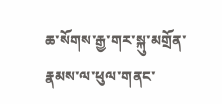ཆ་སོགས་རྒྱ་གར་སྐུ་མགྲོན་རྣམས་ལ་ཕུལ་གནང་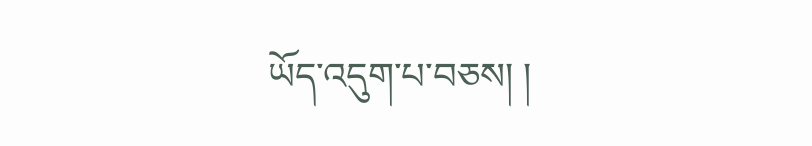ཡོད་འདུག་པ་བཅས། །